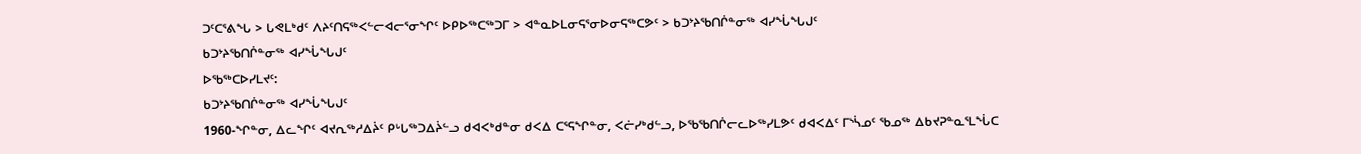ᑐᑦᑕᕐᕕᖓ > ᒐᕙᒪᒃᑯᑦ ᐱᔨᑦᑎᕋᖅᐸᓪᓕᐊᓕᕐᓂᖏᑦ ᐅᑭᐅᖅᑕᖅᑐᒥ > ᐊᓐᓇᐅᒪᓂᕋᕐᓂᐅᓂᕋᖅᑕᕗᑦ > ᑲᑐᔾᔨᖃᑎᒌᓐᓂᖅ ᐊᓯᖔᖓᒍᑦ
ᑲᑐᔾᔨᖃᑎᒌᓐᓂᖅ ᐊᓯᖔᖓᒍᑦ
ᐅᖃᖅᑕᐅᓯᒪᔪᑦ:
ᑲᑐᔾᔨᖃᑎᒌᓐᓂᖅ ᐊᓯᖔᖓᒍᑦ
1960-ᖏᓐᓂ, ᐃᓚᖏᑦ ᐊᔪᕆᖅᓱᐃᔩᑦ ᑭᒡᒐᖅᑐᐃᔩᓪᓗ ᑯᐊᐸᒃᑯᓐᓂ ᑯᐸᐃ ᑕᕐᕋᖏᓐᓂ, ᐸᓖᓯᒃᑯᓪᓗ, ᐅᖃᖃᑎᒌᓕᓚᐅᖅᓯᒪᕗᑦ ᑯᐊᐸᐃᑦ ᒥᔅᓵᓄᑦ ᖃᓄᖅ ᐃᑲᔪᕈᓐᓇᕐᒪᖔᑕ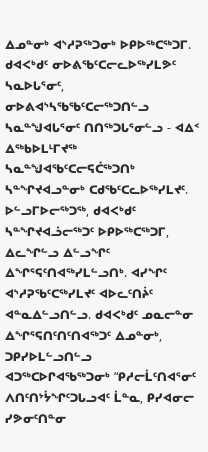ᐃᓄᓐᓂᒃ ᐊᔅᓱᕈᖅᑐᓂᒃ ᐅᑭᐅᖅᑕᖅᑐᒥ. ᑯᐊᐸᒃᑯᑦ ᓂᐅᕕᖃᑦᑕᓕᓚᐅᖅᓯᒪᕗᑦ ᓴᓇᐅᒐᕐᓂᑦ, ᓂᐅᕕᐊᔅᓴᖃᖃᑦᑕᓕᖅᑐᑎᓪᓗ ᓴᓇᓐᖑᐊᒐᕐᓂᑦ ᑎᑎᖅᑐᒐᕐᓂᓪᓗ - ᐊᐃᑉ ᐃᖅᑲᐅᒪᒻᒥᔪᖅ ᓴᓇᓐᖑᐊᖃᑦᑕᓕᕋᑖᖅᑐᑎᒃ ᓴᓐᖏᔪᐊᓗᓐᓂᒃ ᑕᑯᖃᑦᑕᓚᐅᖅᓯᒪᔪᑦ. ᐅᓪᓗᒥᐅᓕᖅᑐᖅ, ᑯᐊᐸᒃᑯᑦ ᓴᓐᖏᔪᐊᓘᓕᖅᑐᑦ ᐅᑭᐅᖅᑕᖅᑐᒥ, ᐃᓚᖏᓪᓗ ᐃᓪᓗᖏᑦ ᐃᖏᕐᕋᑦᑎᐊᖅᓯᒪᓪᓗᑎᒃ. ᐊᓯᖏᑦ ᐊᔅᓱᕈᖃᑦᑕᖅᓯᒪᔪᑦ ᐊᐅᓚᑦᑎᔩᑦ ᐊᓐᓇᐃᓪᓗᑎᓪᓗ. ᑯᐊᐸᒃᑯᑦ ᓄᓇᓕᓐᓂ ᐃᖏᕐᕋᑎᑦᑎᑦᑎᐊᖅᑐᑦ ᐃᓄᓐᓂᒃ, ᑐᑭᓯᐅᒪᓪᓗᑎᓪᓗ ᐊᑐᖅᑕᐅᒋᐊᖃᖅᑐᓂᒃ “ᑭᓱᓕᒫᑦᑎᐊᕐᓂᑦ ᐱᑎᑦᑎᔾᔮᖏᑦᑐᒐᓗᐊᑦ ᒫᓐᓇ, ᑭᓯᐊᓂᓕ ᓯᕗᓂᑦᑎᓐᓂ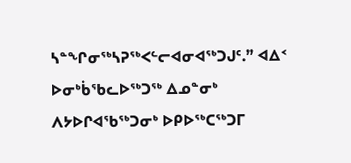ᓴᓐᖏᓂᖅᓴᕈᖅᐸᓪᓕᐊᓂᐊᖅᑐᒍᑦ.” ᐊᐃᑉ ᐅᓂᒃᑳᖃᓚᐅᖅᑐᖅ ᐃᓄᓐᓂᒃ ᐱᔭᐅᒋᐊᖃᖅᑐᓂᒃ ᐅᑭᐅᖅᑕᖅᑐᒥ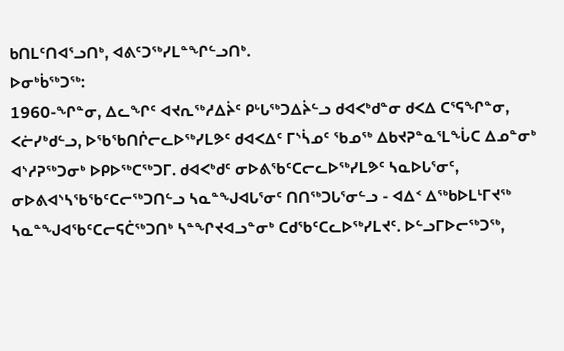ᑲᑎᒪᑦᑎᐊᕐᓗᑎᒃ, ᐊᕕᑦᑐᖅᓯᒪᓐᖏᓪᓗᑎᒃ.
ᐅᓂᒃᑳᖅᑐᖅ:
1960-ᖏᓐᓂ, ᐃᓚᖏᑦ ᐊᔪᕆᖅᓱᐃᔩᑦ ᑭᒡᒐᖅᑐᐃᔩᓪᓗ ᑯᐊᐸᒃᑯᓐᓂ ᑯᐸᐃ ᑕᕐᕋᖏᓐᓂ, ᐸᓖᓯᒃᑯᓪᓗ, ᐅᖃᖃᑎᒌᓕᓚᐅᖅᓯᒪᕗᑦ ᑯᐊᐸᐃᑦ ᒥᔅᓵᓄᑦ ᖃᓄᖅ ᐃᑲᔪᕈᓐᓇᕐᒪᖔᑕ ᐃᓄᓐᓂᒃ ᐊᔅᓱᕈᖅᑐᓂᒃ ᐅᑭᐅᖅᑕᖅᑐᒥ. ᑯᐊᐸᒃᑯᑦ ᓂᐅᕕᖃᑦᑕᓕᓚᐅᖅᓯᒪᕗᑦ ᓴᓇᐅᒐᕐᓂᑦ, ᓂᐅᕕᐊᔅᓴᖃᖃᑦᑕᓕᖅᑐᑎᓪᓗ ᓴᓇᓐᖑᐊᒐᕐᓂᑦ ᑎᑎᖅᑐᒐᕐᓂᓪᓗ - ᐊᐃᑉ ᐃᖅᑲᐅᒪᒻᒥᔪᖅ ᓴᓇᓐᖑᐊᖃᑦᑕᓕᕋᑖᖅᑐᑎᒃ ᓴᓐᖏᔪᐊᓗᓐᓂᒃ ᑕᑯᖃᑦᑕᓚᐅᖅᓯᒪᔪᑦ. ᐅᓪᓗᒥᐅᓕᖅᑐᖅ,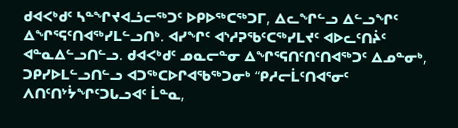ᑯᐊᐸᒃᑯᑦ ᓴᓐᖏᔪᐊᓘᓕᖅᑐᑦ ᐅᑭᐅᖅᑕᖅᑐᒥ, ᐃᓚᖏᓪᓗ ᐃᓪᓗᖏᑦ ᐃᖏᕐᕋᑦᑎᐊᖅᓯᒪᓪᓗᑎᒃ. ᐊᓯᖏᑦ ᐊᔅᓱᕈᖃᑦᑕᖅᓯᒪᔪᑦ ᐊᐅᓚᑦᑎᔩᑦ ᐊᓐᓇᐃᓪᓗᑎᓪᓗ. ᑯᐊᐸᒃᑯᑦ ᓄᓇᓕᓐᓂ ᐃᖏᕐᕋᑎᑦᑎᑦᑎᐊᖅᑐᑦ ᐃᓄᓐᓂᒃ, ᑐᑭᓯᐅᒪᓪᓗᑎᓪᓗ ᐊᑐᖅᑕᐅᒋᐊᖃᖅᑐᓂᒃ “ᑭᓱᓕᒫᑦᑎᐊᕐᓂᑦ ᐱᑎᑦᑎᔾᔮᖏᑦᑐᒐᓗᐊᑦ ᒫᓐᓇ,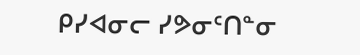ᑭᓯᐊᓂᓕ ᓯᕗᓂᑦᑎᓐᓂ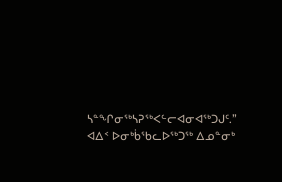ᓴᓐᖏᓂᖅᓴᕈᖅᐸᓪᓕᐊᓂᐊᖅᑐᒍᑦ.” ᐊᐃᑉ ᐅᓂᒃᑳᖃᓚᐅᖅᑐᖅ ᐃᓄᓐᓂᒃ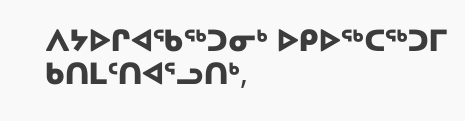ᐱᔭᐅᒋᐊᖃᖅᑐᓂᒃ ᐅᑭᐅᖅᑕᖅᑐᒥ ᑲᑎᒪᑦᑎᐊᕐᓗᑎᒃ,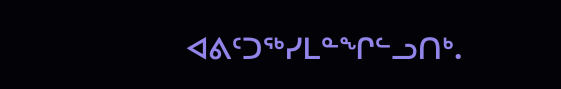ᐊᕕᑦᑐᖅᓯᒪᓐᖏᓪᓗᑎᒃ.